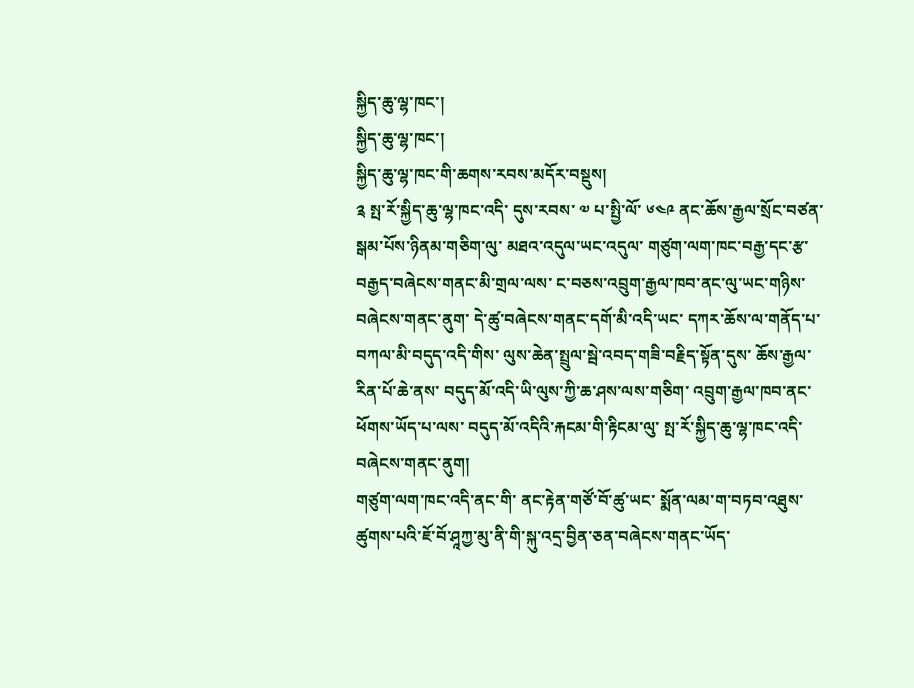སྐྱིད་ཆུ་ལྷ་ཁང་།
སྐྱིད་ཆུ་ལྷ་ཁང་།
སྐྱིད་ཆུ་ལྷ་ཁང་གི་ཆགས་རབས་མདོར་བསྡུས།
༉ སྤ་རོ་སྐྱིད་ཆུ་ལྷ་ཁང་འདི་ དུས་རབས་ ༧ པ་སྤྱི་ལོ་ ༦༤༩ ནང་ཆོས་རྒྱལ་སྲོང་བཙན་སྒམ་པོས་ཉིནམ་གཅིག་ལུ་ མཐའ་འདུལ་ཡང་འདུལ་ གཙུག་ལག་ཁང་བརྒྱ་དང་རྩ་བརྒྱད་བཞེངས་གནང་མི་གྲལ་ལས་ ང་བཅས་འབྲུག་རྒྱལ་ཁབ་ནང་ལུ་ཡང་གཉིས་བཞེངས་གནང་ནུག་ དེ་ཚུ་བཞེངས་གནང་དགོ་མི་འདི་ཡང་ དཀར་ཆོས་ལ་གནོད་པ་བཀལ་མི་བདུད་འདི་གིས་ ལུས་ཆེན་སྤྲུལ་སྦེ་འབད་གཟི་བརྗིད་སྟོན་དུས་ ཆོས་རྒྱལ་རིན་པོ་ཆེ་ནས་ བདུད་མོ་འདི་ཡི་ལུས་ཀྱི་ཆ་ཤས་ལས་གཅིག་ འབྲུག་རྒྱལ་ཁབ་ནང་ཕོགས་ཡོད་པ་ལས་ བདུད་མོ་འདིའི་རྐངམ་གི་རྟིངམ་ལུ་ སྤ་རོ་སྐྱིད་ཆུ་ལྷ་ཁང་འདི་བཞེངས་གནང་ནུག།
གཙུག་ལག་ཁང་འདི་ནང་གི་ ནང་རྟེན་གཙོ་བོ་ཚུ་ཡང་ སྨོན་ལམ་ག་བཏབ་འཐུས་ཚུགས་པའི་ཇོ་བོ་ཤཱཀྱ་མུ་ནི་གི་སྐུ་འདྲ་བྱིན་ཅན་བཞེངས་གནང་ཡོད་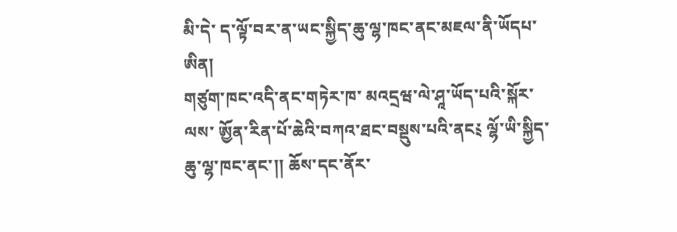མི་དེ་ ད་ལྟོ་བར་ན་ཡང་སྐྱིད་ཆུ་ལྷ་ཁང་ནང་མཇལ་ནི་ཡོདཔ་ཨིན།
གཙུག་ཁང་འདི་ནང་གཏེར་ཁ་ མའདྲཝ་ལེ་ཤཱ་ཡོད་པའི་སྐོར་ལས་ ཨྱོན་རིན་པོ་ཆེའི་བཀའ་ཐང་བསྡུས་པའི་ནང༴ ལྷོ་ཡི་སྐྱིད་ཆུ་ལྷ་ཁང་ནང་།། ཆོས་དང་ནོར་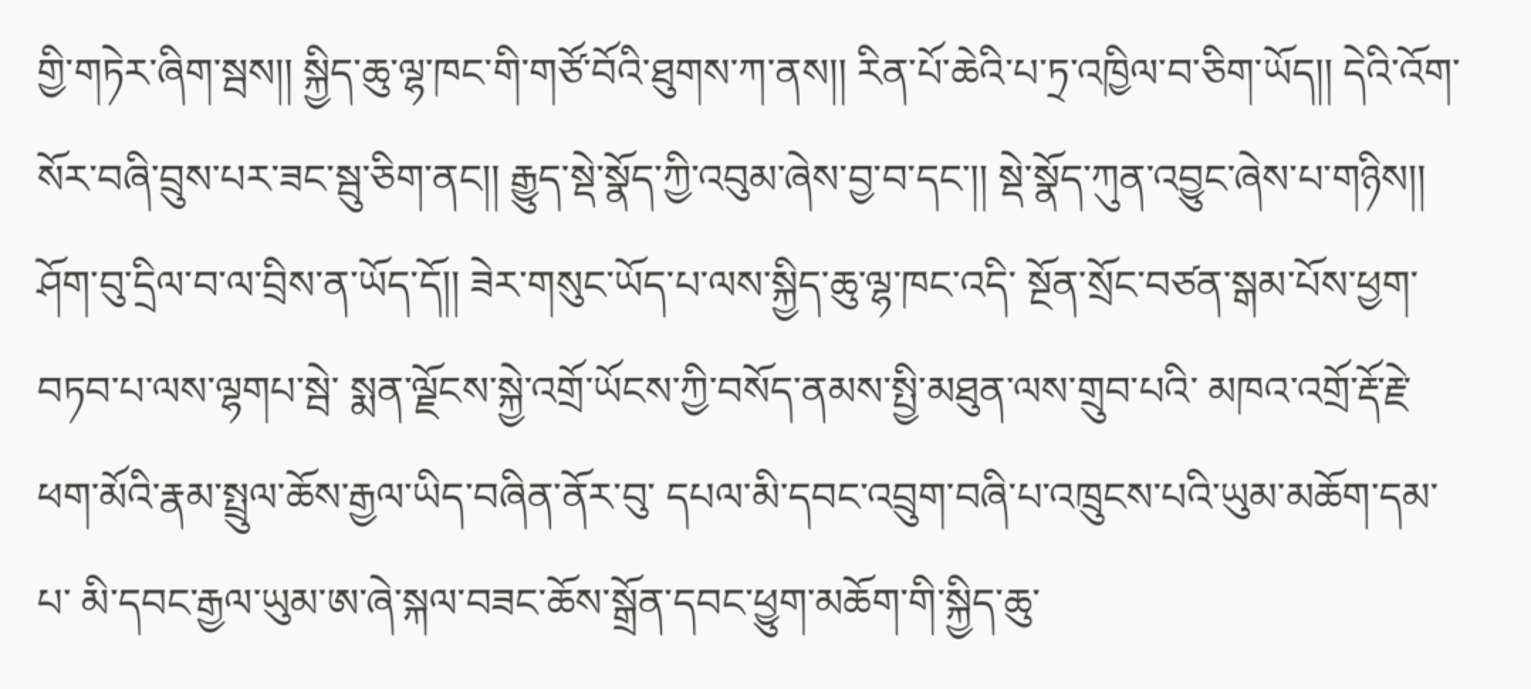གྱི་གཏེར་ཞིག་སྦས།། སྐྱིད་ཆུ་ལྷ་ཁང་གི་གཙོ་བོའི་ཐུགས་ཀ་ནས།། རིན་པོ་ཆེའི་པ་ཏྲ་འཁྱིལ་བ་ཅིག་ཡོད།། དེའི་འོག་སོར་བཞི་བྲུས་པར་ཟང་སྦུ་ཅིག་ནང།། རྒྱུད་སྡེ་སྣོད་ཀྱི་འབུམ་ཞེས་བྱ་བ་དང་།། སྡེ་སྣོད་ཀུན་འབྱུང་ཞེས་པ་གཉིས།། ཤོག་བུ་དྲིལ་བ་ལ་བྲིས་ན་ཡོད་དོ།། ཟེར་གསུང་ཡོད་པ་ལས་སྐྱིད་ཆུ་ལྷ་ཁང་འདི་ སྔོན་སྲོང་བཙན་སྒམ་པོས་ཕྱག་བཏབ་པ་ལས་ལྷགཔ་སྦེ་ སྨན་ལྗོངས་སྐྱེ་འགྲོ་ཡོངས་ཀྱི་བསོད་ནམས་སྤྱི་མཐུན་ལས་གྲུབ་པའི་ མཁའ་འགྲོ་རྡོ་རྗེ་ཕག་མོའི་རྣམ་སྤྲུལ་ཆོས་རྒྱལ་ཡིད་བཞིན་ནོར་བུ་ དཔལ་མི་དབང་འབྲུག་བཞི་པ་འཁྲུངས་པའི་ཡུམ་མཆོག་དམ་པ་ མི་དབང་རྒྱལ་ཡུམ་ཨ་ཞེ་སྐལ་བཟང་ཆོས་སྒྲོན་དབང་ཕྱུག་མཆོག་གི་སྐྱིད་ཆུ་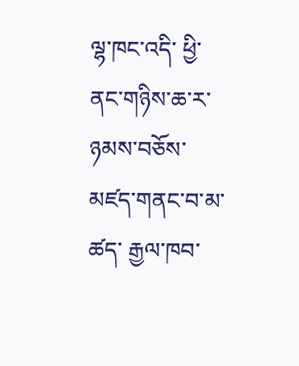ལྷ་ཁང་འདི་ ཕྱི་ནང་གཉིས་ཆ་ར་ཉམས་བཅོས་མཛད་གནང་བ་མ་ཚད་ རྒྱལ་ཁབ་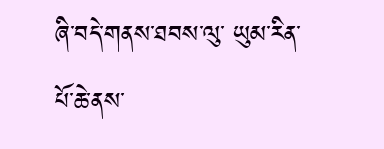ཞི་བདེ་གནས་ཐབས་ལུ་ ཡུམ་རིན་པོ་ཆེ་ནས་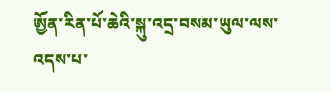ཨྱོན་རིན་པོ་ཆེའི་སྐུ་འདྲ་བསམ་ཡུལ་ལས་འདས་པ་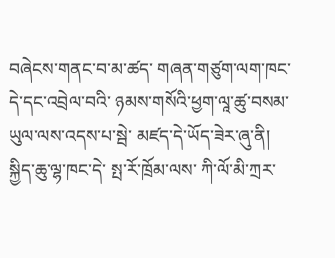བཞེངས་གནང་བ་མ་ཚད་ གཞན་གཙུག་ལག་ཁང་དེ་དང་འབྲེལ་བའི་ ཉམས་གསོའི་ཕྱག་ལཱ་ཚུ་བསམ་ཡུལ་ལས་འདས་པ་སྦེ་ མཛད་དེ་ཡོད་ཟེར་ཞུ་ནི།
སྐྱིད་ཆུ་ལྷ་ཁང་དེ་ སྤ་རོ་ཁྲོམ་ལས་ ཀི་ལོ་མི་ཀྲར་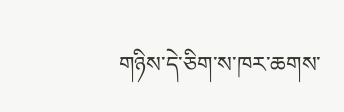གཉིས་དེ་ཅིག་ས་ཁར་ཆགས་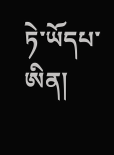ཏེ་ཡོདཔ་ཨིན།